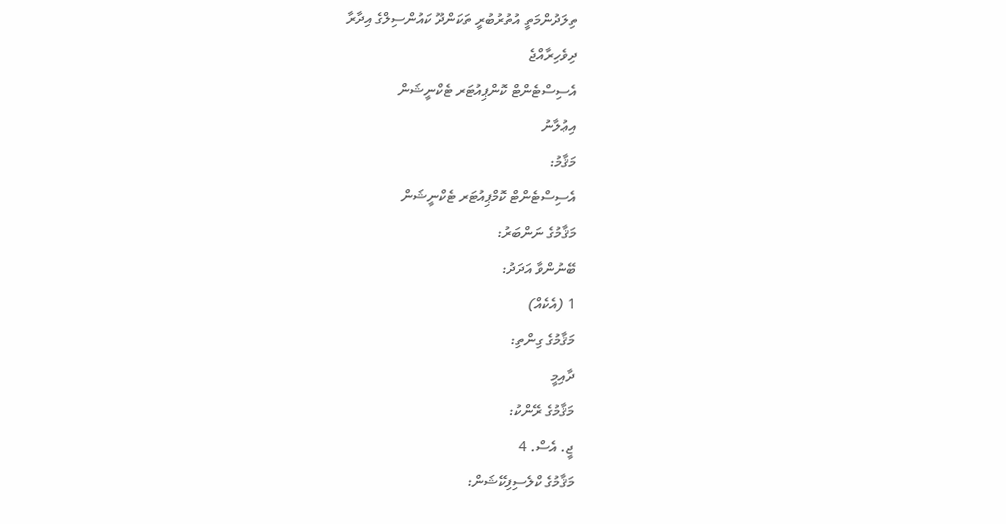ތިލަދުންމަތީ އުތުރުބުރީ ތަކަންދޫ ކައުންސިލްގެ އިދާރާ
ދިވެހިރާއްޖެ
އެސިސްޓެންޓް ކޮންޕިއުޓަރ ޓެކްނީޝަން
އިޢުލާނު
މަޤާމު:
އެސިސްޓެންޓް ކޮމްޕިއުޓަރ ޓެކްނީޝަން
މަޤާމުގެ ނަންބަރު:
ބޭނުންވާ އަދަދު:
1 (އެކެއް)
މަޤާމުގެ ގިންތި:
ދާއިމީ
މަޤާމުގެ ރޭންކު:
ޖީ. އެސް. 4
މަޤާމުގެ ކްލެސިފިކޭޝަން: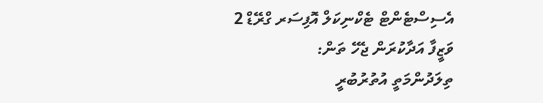އެސިސްޓެންޓް ޓެކްނިކަލް އޮފިސަރ ގްރޭޑް 2
ވަޒީފާ އަދާކުރަން ޖެހޭ ތަން:
ތިލަދުންމަތީ އުތުރުބުރީ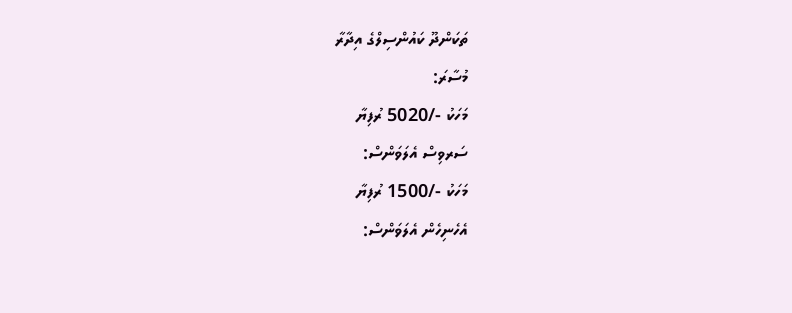ތަކަންދޫ ކައުންސިލްގެ އިދާރާ
މުސާރަ:
މަހަކު -/5020 ރުފިޔާ
ސަރވިސް އެލަވަންސް:
މަހަކު -/1500 ރުފިޔާ
އެހެނިހެން އެލަވަންސް: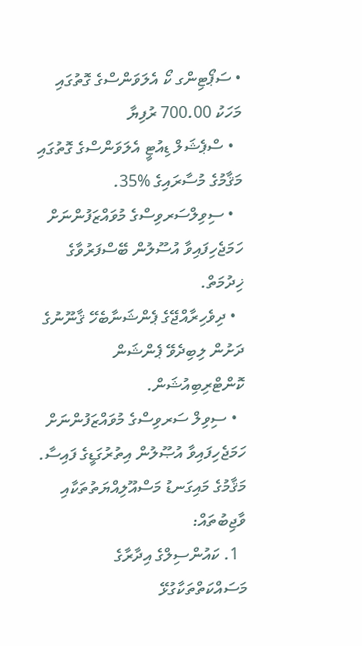• ސަޕޯޓިންގ ކޯ އެލަވަންސްގެ ގޮތުގައި މަހަކު 700.00 ރުފިޔާ
  • ސްޕެޝަލް ޑިއުޓީ އެލަވަންސްގެ ގޮތުގައި މަޤާމުގެ މުސާރައިގެ %35.
  • ސިވިލްސަރވިސްގެ މުވައްޒަފުންނަށް ހަމަޖެހިފައިވާ އުސޫލުން ބޭސްފަރުވާގެ ޚިދުމަތް.
  • ދިވެހިރާއްޖޭގެ ޕެންޝަނާބެހޭ ޤާނޫނުގެ ދަށުން ލިބިދެވޭ ޕެންޝަން ކޮންޓްރިބިއުޝަން.
  • ސިވިލް ސަރވިސްގެ މުވައްޒަފުންނަށް ހަމަޖެހިފައިވާ އުޞޫލުން އިތުރުގަޑީގެ ފައިސާ.
މަޤާމުގެ މައިގަނޑު މަސްއޫލިއްޔަތުތަކާއި ވާޖިބުތައް:
  1. ކައުންސިލްގެ އިދާރާގެ މަސައްކަތްތަކާގުޅޭ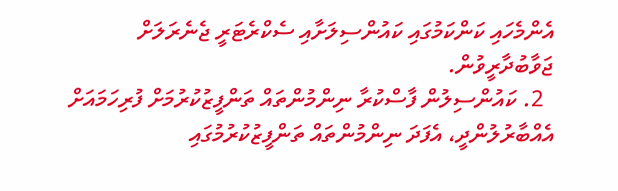އެންމެހައި ކަންކަމުގައި ކައުންސިލަށާއި ސެކްރެޓަރީ ޖެނެރަލަށް ޖަވާބުދާރީވުން.
  2. ކައުންސިލުން ފާސްކުރާ ނިންމުންތައް ތަންފީޒުކުރުމަށް ފުރިހަމައަށް އެއްބާރުލުންދީ، އެފަދަ ނިންމުންތައް ތަންފީޒުކުރުމުގައި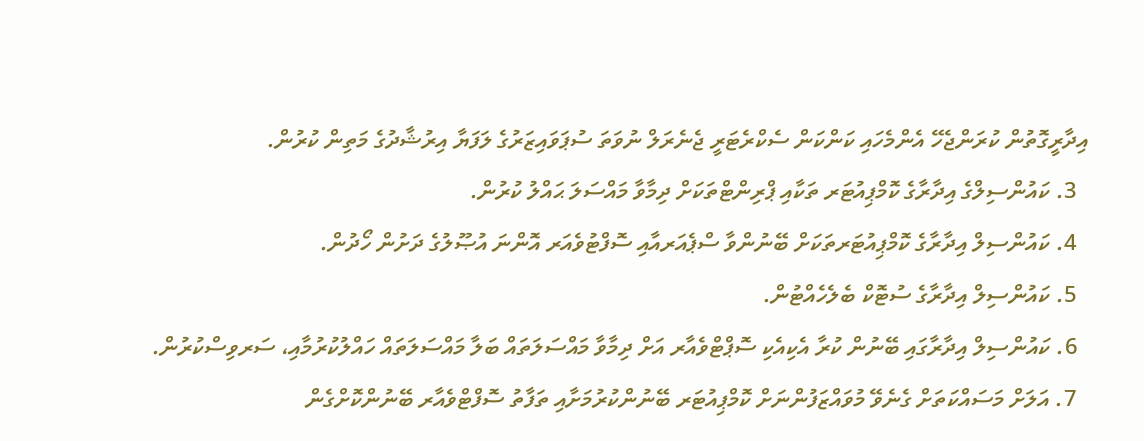އިދާރީގޮތުން ކުރަންޖެހޭ އެންމެހައި ކަންކަން ސެކްރެޓަރީ ޖެނެރަލް ނުވަތަ ސުޕަވައިޒަރުގެ ލަފަޔާ އިރުޝާދުގެ މަތިން ކުރުން.
  3. ކައުންސިލްގެ އިދާރާގެ ކޮމްޕިއުޓަރ ތަކާއި ޕްރިންޓްތަކަށް ދިމާވާ މައްސަލަ ޙައްލު ކުރުން.
  4. ކައުންސިލް އިދާރާގެ ކޮމްޕިއުޓަރތަކަށް ބޭނުންވާ ސްޕެއަރއާއި ސޮފްޓުވެއަރ އޮންނަ އުޞޫލުގެ ދަށުން ހޯދުން.
  5. ކައުންސިލް އިދާރާގެ ސުޓޮކް ބެލެހެއްޓުން.
  6. ކައުންސިލް އިދާރާގައި ބޭނުން ކުރާ އެކިއެކި ސޮޕްޓްވެއާރ އަށް ދިމާވާ މައްސަލަތައް ބަލާ މައްސަލަތައް ހައްލުކުރުމާއި، ސަރވިސްކުރުން.
  7. އަލަށް މަސައްކަތަށް ގެނެވޭ މުވައްޒަފުންނަށް ކޮމްޕިއުޓަރ ބޭނުންކުރުމަށާއި ތަފާތު ސޮފްޓްވެއާރ ބޭނުންކޮށްގެން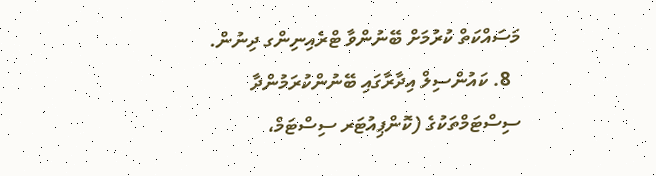މަސައްކަތް ކުރުމަށް ބޭނުންވާ ޓްރެއިނިންގ ދިނުން.
  8. ކައުންސިލް އިދާރާގައި ބޭނުންކުރަމުންދާ ސިސްޓަމްތަކުގެ (ކޮންޕިއުޓަރ ސިސްޓަމް،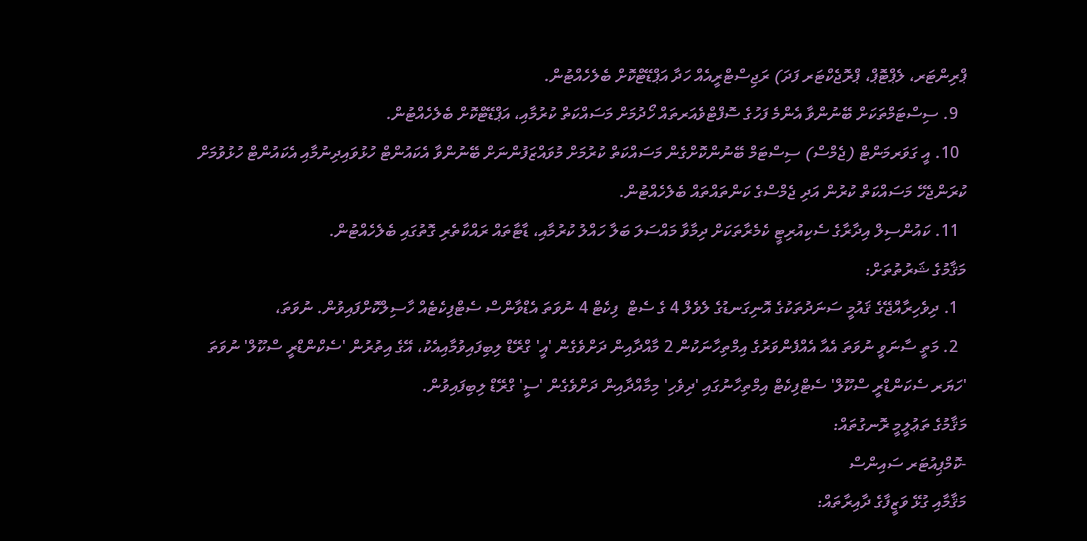ޕްރިންޓަރ، ލެޕްޓޮޕް، ޕްރޮޖެކްޓަރ ފަދަ) ރަޖިސްޓްރީއެއް ހަދާ އަޕްޑޭޓްކޮށް ބެލެހެއްޓުން.
  9. ސިސްޓަމްތަކަށް ބޭނުންވާ އެންމެ ފަހުގެ ސޮފްޓްވެއަރތައް ހޯދުމަށް މަސައްކަތް ކުރުމާއި، އަޕްޑޭޓްކޮށް ބެލެހެއްޓުން.
  10. އީ ގަވަރމަންޓް (ޖެމްސް) ސިސްޓަމް ބޭނުންކޮށްގެން މަސައްކަތް ކުރުމަށް މުވައްޒަފުންނަށް ބޭނުންވާ އެކައުންޓް ހުޅުވައިދިނުމާއި އެކައުންޓް ހުޅުވުމަށް ކުރަންޖެހޭ މަސައްކަތް ކުރުން އަދި ޖެމްސްގެ ކަންތައްތައް ބެލެހެއްޓުން.
  11. ކައުންސިލް އިދާރާގެ ސެކިއުރިޓީ ކެމެރާތަކަށް ދިމާވާ މައްސަލަ ބަލާ ހައްލު ކުރުމާއި، ޑާޓާތައް ރައްކާތެރި ގޮތުގައި ބެލެހެއްޓުން.
މަޤާމުގެ ޝަރުތުތަށް:
  1. ދިވެހިރާއްޖޭގެ ޤައުމީ ސަނަދުތަކުގެ އޮނިގަނޑުގެ ލެވެލް 4 ގެ ސެޓް  ފިކެޓް 4 ނުވަތަ އެޑްވާންސް ސެޓްފިކެޓެއް ހާސިލްކޮށްފައިވުން. ނުވަތަ،
  2. މަތީ ސާނަވީ ނުވަތަ އެއާ އެއްފެންވަރުގެ އިމްތިހާނަކުން 2 މާއްދާއިން ދަށްވެގެން 'އީ' ގްރޭޑް ލިބިފައިވުމާއިއެކު، އޭގެ އިތުރުން 'ސެކްންޑްރީ ސްކޫލް' ނުވަތަ 'ހަޔަރ ސެކަންޑްރީ ސްކޫލް' ސެޓްފިކެޓް އިމްތިހާނުގައި 'ދިވެހި' މިމާއްދާއިން ދަށްވެގެން 'ސީ' ގްރޭޑް ލިބިފައިވުން.
މަޤާމުގެ ތަޢުލީމީ ރޮނގުތައް:
-ކޮމްޕިއުޓަރ ސައިންސް
މަޤާމާއި ގުޅޭ ވަޒީފާގެ ދާއިރާތައް: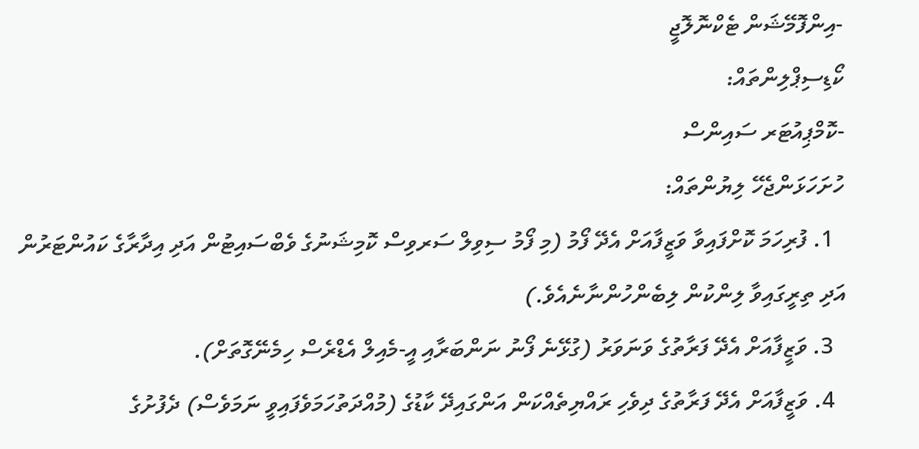-އިންފޮމޭޝަން ޓެކްނޮލޮޖީ
ކޯޑިސިޕްލިންތައް:
-ކޮމްޕިއުޓަރ ސައިންސް
ހުށަހަޅަންޖެހޭ ލިޔުންތައް:
  1. ފުރިހަމަ ކޮށްފައިވާ ވަޒީފާއަށް އެދޭ ފޯމު (މި ފޯމު ސިވިލް ސަރވިސް ކޮމިޝަނުގެ ވެބްސައިޓުން އަދި އިދާރާގެ ކައުންޓަރުން އަދި ތިރީގައިވާ ލިންކުން ލިބެންހުންނާނެއެވެ.)
  3. ވަޒީފާއަށް އެދޭ ފަރާތުގެ ވަނަވަރު (ގުޅޭނެ ފޯނު ނަންބަރާއި އީ-މެއިލް އެޑްރެސް ހިމެނޭގޮތަށް).
  4. ވަޒީފާއަށް އެދޭ ފަރާތުގެ ދިވެހި ރައްޔިތެއްކަން އަންގައިދޭ ކާޑުގެ (މުއްދަތުހަމަވެފައިވީ ނަމަވެސް) ދެފުށުގެ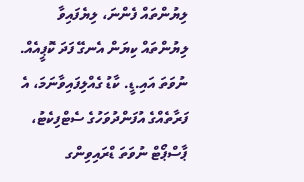ލިޔުންތައް ފެންނަ، ލިޔެފައިވާ ލިޔުންތައް ކިޔަން އެނގޭ ފަދަ ކޮޕީއެއް. ނުވަތަ އައި.ޑީ. ކާޑު ގެއްލިފައިވާނަމަ، އެ ފަރާތެއްގެ އުފަންދުވަހުގެ ސެޓްފިކެޓު، ޕާސްޕޯޓް ނުވަތަ ޑްރައިވިންގ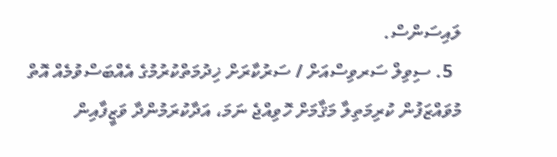ލައިސަންސް.
  5. ސިވިލް ސަރވިސްއަށް / ސަރުކާރަށް ޚިދުމަތްކުރުމުގެ އެއްބަސްވުމެއް އޮތް މުވައްޒަފުން ކުރިމަތިލާ މަޤާމަށް ހޮވިއްޖެ ނަމަ، އަދާކުރަމުންދާ ވަޒީފާއިން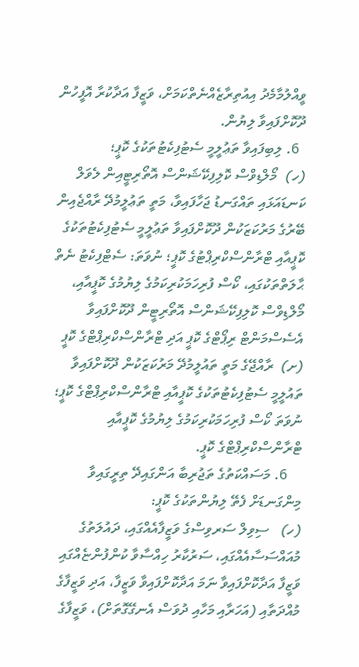ވީއްލުމާމެދު އިއުތިރާޒެއްނެތްކަމަށް، ވަޒީފާ އަދާކުރާ އޮފީހުން ދޫކޮށްފައިވާ ލިޔުން.
  6. ލިބިފައިވާ ތަޢުލީމީ ސެޓުފިކެޓުތަކުގެ ކޮޕީ؛
(ހ)  މޯލްޑިވްސް ކޮލިފިކޭޝަންސް އޮތޯރިޓީއިން ލެވަލް ކަނޑައަޅައި ތައްގަނޑު ޖަހާފައިވާ، މަތީ ތަޢުލީމުދޭ ރާއްޖެއިން ބޭރުގެ މަރުކަޒަކުން ދޫކޮށްފައިވާ ތަޢުލީމީ ސެޓުފިކެޓުތަކުގެ ކޮޕީއާއި ޓްރާންސްކްރިޕްޓުގެ ކޮޕީ؛ ނުވަތަ: ސެޓްފިކެޓު ނެތް ޙާލަތްތަކުގައި، ކޯސް ފުރިހަމަކުރިކަމުގެ ލިޔުމުގެ ކޮޕީއާއި، މޯލްޑިވްސް ކޮލިފިކޭޝަންސް އޮތޯރިޓީން ދޫކޮށްފައިވާ އެސެސްމަންޓް ރިޕޯޓްގެ ކޮޕީ އަދި ޓްރާންސްކްރިޕްޓްގެ ކޮޕީ
(ށ)  ރާއްޖޭގެ މަތީ ތައުލީމުދޭ މަރުކަޒަކުން ދޫކޮށްފައިވާ ތައުލީމީ ސެޓުފިކެޓުތަކުގެ ކޮޕީއާއި ޓްރާންސްކްރިޕްޓްގެ ކޮޕީ؛ ނުވަތަ ކޯސް ފުރިހަމަކުރިކަމުގެ ލިޔުމުގެ ކޮޕީއާއި ޓްރާންސްކްރިޕްޓްގެ ކޮޕީ.
    6. މަސައްކަތުގެ ތަޖުރިބާ އަންގައިދޭ ތިރީގައިވާ މިންގަނޑަށް ފެތޭ ލިޔުންތަކުގެ ކޮޕީ:
(ހ)   ސިވިލް ސަރވިސްގެ ވަޒީފާއެއްގައި، ދައުލަތުގެ މުއައްސަސާއެއްގައި، ސަރުކާރު ހިއްސާވާ ކުންފުންޏެއްގައި ވަޒީފާ އަދާކޮށްފައިވާ ނަމަ އަދާކޮށްފައިވާ ވަޒީފާ، އަދި ވަޒީފާގެ މުއްދަތާއި (އަހަރާއި މަހާއި ދުވަސް އެނގޭގޮތަށް)، ވަޒީފާގެ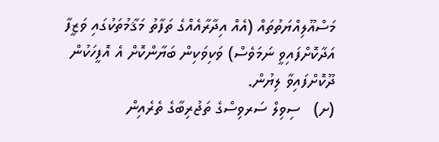މަސްއޫލިއްޔަތުތައް (އެއް އިދާރާއެއްގެ ތަފާތު މަޤާމުތަކުގައި ވަޒީފާ އަދާކޮށްފައިވީ ނަމަވެސް) ވަކިވަކިން ބަޔާންކޮށް އެ އޮފީހަކުން ދޫކޮށްފައިވާ ލިޔުން.
(ށ)   ސިވިލް ސަރވިސްގެ ތަޖުރިބާގެ ތެރެއިން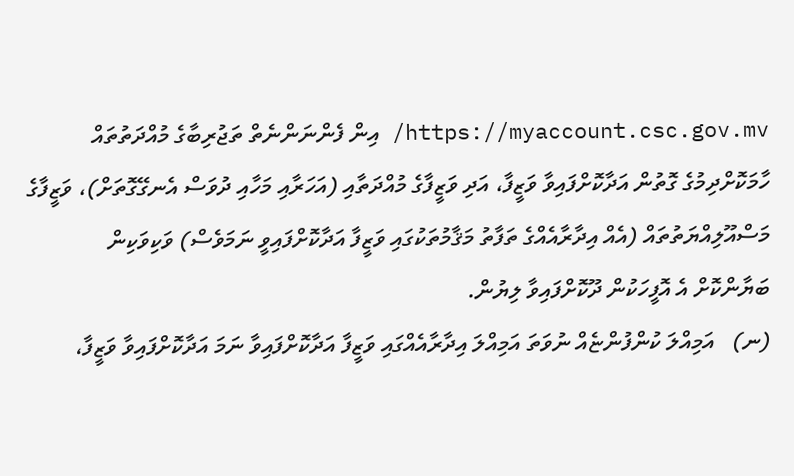https://myaccount.csc.gov.mv/ އިން ފެންނަންނެތް ތަޖުރިބާގެ މުއްދަތުތައް ހާމަކޮށްދިމުގެ ގޮތުން އަދާކޮށްފައިވާ ވަޒީފާ، އަދި ވަޒީފާގެ މުއްދަތާއި (އަހަރާއި މަހާއި ދުވަސް އެނގޭގޮތަށް)، ވަޒީފާގެ މަސްއޫލިއްޔަތުތައް (އެއް އިދާރާއެއްގެ ތަފާތު މަޤާމުތަކުގައި ވަޒީފާ އަދާކޮށްފައިވީ ނަމަވެސް) ވަކިވަކިން ބަޔާންކޮށް އެ އޮފީހަކުން ދޫކޮށްފައިވާ ލިޔުން.
(ނ)   އަމިއްލަ ކުންފުންޏެއް ނުވަތަ އަމިއްލަ އިދާރާއެއްގައި ވަޒީފާ އަދާކޮށްފައިވާ ނަމަ އަދާކޮށްފައިވާ ވަޒީފާ،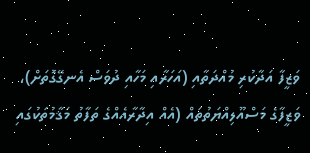ވަޒީފާ އަދާކުރި މުއްދަތާއި (އަހަރާއި މަހާއި ދުވަސް އެނގޭގޮތަށް)، ވަޒީފާގެ މަސްއޫލިއްޔަތުތައް (އެއް އިދާރާއެއްގެ ތަފާތު މަޤާމުތަކުގައި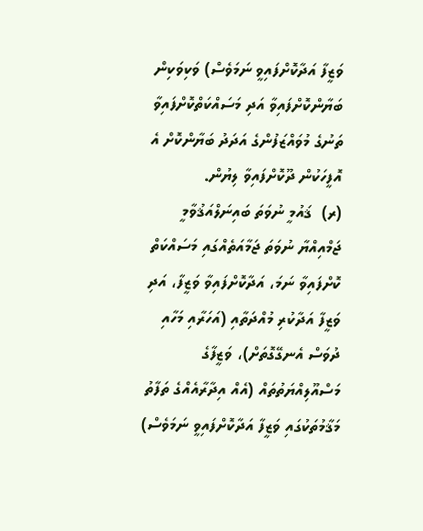ވަޒީފާ އަދާކޮށްފައިވީ ނަމަވެސް) ވަކިވަކިން ބަޔާންކޮށްފައިވާ އަދި މަސައްކަތްކޮށްފައިވާ ތަނުގެ މުވައްޒަފުންގެ އަދަދު ބަޔާންކޮށް އެ އޮފީހަކުން ދޫކޮށްފައިވާ ލިޔުން.
(ރ)  ޤައުމީ ނުވަތަ ބައިނަލްއަޤުވާމީ ޖަމްއިއްޔާ ނުވަތަ ޖަމާއަތެއްގައި މަސައްކަތް ކޮށްފައިވާ ނަމަ، އަދާކޮށްފައިވާ ވަޒީފާ، އަދި ވަޒީފާ އަދާކުރި މުއްދަތާއި (އަހަރާއި މަހާއި ދުވަސް އެނގޭގޮތަށް)، ވަޒީފާގެ މަސްއޫލިއްޔަތުތައް (އެއް އިދާރާއެއްގެ ތަފާތު މަޤާމުތަކުގައި ވަޒީފާ އަދާކޮށްފައިވީ ނަމަވެސް)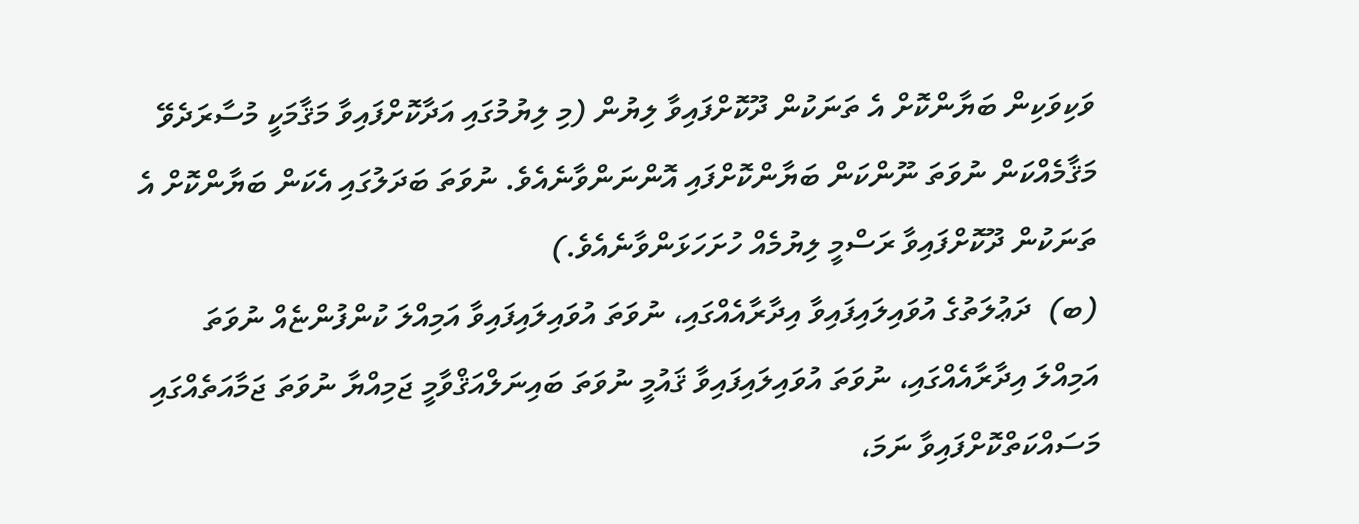ވަކިވަކިން ބަޔާންކޮށް އެ ތަނަކުން ދޫކޮށްފައިވާ ލިޔުން (މި ލިޔުމުގައި އަދާކޮށްފައިވާ މަޤާމަކީ މުސާރަދެވޭ މަޤާމެއްކަން ނުވަތަ ނޫންކަން ބަޔާންކޮށްފައި އޮންނަންވާނެއެވެ. ނުވަތަ ބަދަލުގައި އެކަން ބަޔާންކޮށް އެ ތަނަކުން ދޫކޮށްފައިވާ ރަސްމީ ލިޔުމެއް ހުށަހަޅަންވާނެއެވެ.)
(ބ)  ދަޢުލަތުގެ އުވައިލައިފައިވާ އިދާރާއެއްގައި، ނުވަތަ އުވައިލައިފައިވާ އަމިއްލަ ކުންފުންޏެއް ނުވަތަ އަމިއްލަ އިދާރާއެއްގައި، ނުވަތަ އުވައިލައިފައިވާ ޤައުމީ ނުވަތަ ބައިނަލްއަޤްވާމީ ޖަމިއްޔާ ނުވަތަ ޖަމާއަތެއްގައި މަސައްކަތްކޮށްފައިވާ ނަމަ،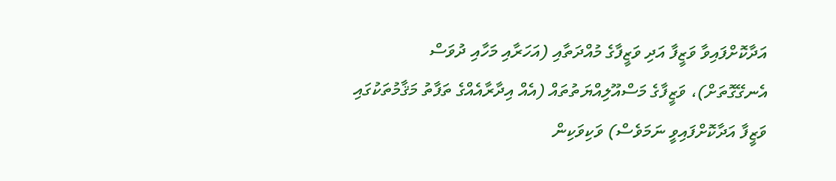އަދާކޮށްފައިވާ ވަޒީފާ އަދި ވަޒީފާގެ މުއްދަތާއި (އަހަރާއި މަހާއި ދުވަސް އެނގޭގޮތަށް)، ވަޒީފާގެ މަސްއޫލިއްޔަތުތައް (އެއް އިދާރާއެއްގެ ތަފާތު މަޤާމުތަކުގައި ވަޒީފާ އަދާކޮށްފައިވީ ނަމަވެސް) ވަކިވަކިން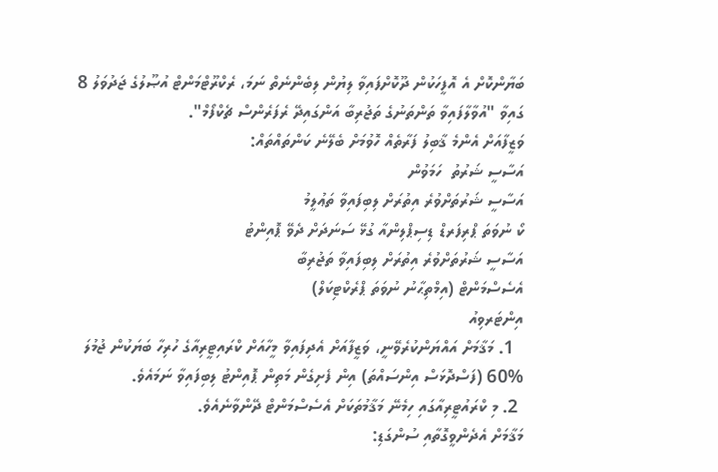ބަޔާންކޮށް އެ އޮފީހަކުން ދޫކޮށްފައިވާ ލިޔުން ލިބެންނެތް ނަމަ، ރެކްރޫޓްމަންޓް އުޞޫލުގެ ޖަދުވަލު 8 ގައިވާ "އުވާލާފައިވާ ތަންތަނުގެ ތަޖުރިބާ އަންގައިދޭ ރެފަރެންސް ޗެކްފޯމް".
ވަޒީފާއަށް އެންމެ ޤާބިލު ފަރާތެއް ހޮވުމަށް ބެލޭނެ ކަންތައްތައް:
އަސާސީ ޝަރުތު  ހަމަވުން
އަސާސީ ޝަރުތަށްވުރެ އިތުރަށް ލިބިފައިވާ ތަޢުލީމު
ކޯ ނުވަތަ ޕްރިފަރޑް ޑިސިޕްލިންއާ ގުޅޭ ސަނަދަށް ދެވޭ ޕޮއިންޓު
އަސާސީ ޝަރުތަށްވުރެ އިތުރަށް ލިބިފައިވާ ތަޖުރިބާ
އެސެސްމަންޓް (އިމްތިޙާނު ނުވަތަ ޕްރެކްޓިކަލް)
އިންޓަރވިއު
  1. މަޤާމަށް އައްޔަންކުރެވޭނީ، ވަޒީފާއަށް އެދިފައިވާ މީހާއަށް ކްރައިޓީރިއާގެ ހުރިހާ ބަޔަކުން ޖުމުލަ %60 (ފަސްދޮޅަސް އިންސައްތަ) އިން ފެށިގެން މަތިން ޕޮއިންޓު ލިބިފައިވާ ނަމައެވެ.
 2. މި ކްރައުޓީރިއާގައި ހިމެނޭ މަޤާމުތަކަށް އެސެސްމަންޓް ދޭންވާނެއެވެ.
މަޤާމަށް އެދެންވީގޮތާއި ސުންގަޑި: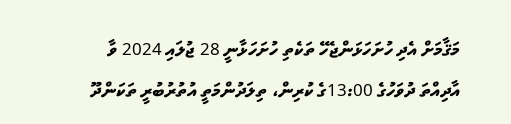މަޤާމަށް އެދި ހުށަހަޅަންޖެހޭ ތަކެތި ހުށަހަޅާނީ 28 ޖުލައި 2024 ވާ އާދިއްތަ ދުވަހުގެ 13:00ގެ ކުރިން، ތިލަދުންމަތީ އުތުރުބުރީ ތަކަންދޫ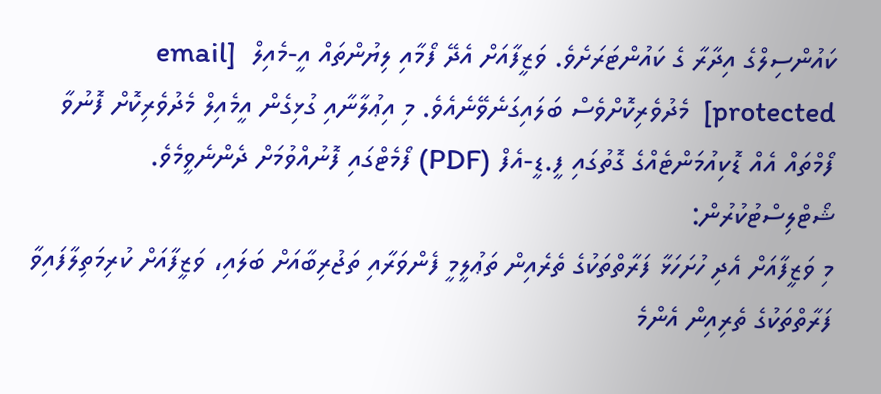ކައުންސިލްގެ އިދާރާ ގެ ކައުންޓަރަށެވެ. ވަޒީފާއަށް އެދޭ ފޯމާއި ލިޔުންތައް އީ-މެއިލް  [email protected]  މެދުވެރިކޮށްވެސް ބަލައިގަނެވޭނެއެވެ. މި އިޢުލާނާއި ގުޅިގެން އީމެއިލް މެދުވެރިކޮށް ފޮނުވާ ފޯމްތައް އެއް ޑޮކިއުމަންޓެއްގެ ގޮތުގައި ފީ.ޑީ-އެފް (PDF) ފޯމެޓްގައި ފޮނުއްވުމަށް ދެންނެވީމެވެ.
ޝޯޓްލިސްޓުކުރުން:
މި ވަޒީފާއަށް އެދި ހުށަހަޅާ ފަރާތްތަކުގެ ތެރެއިން ތަޢުލީމީ ފެންވަރާއި ތަޖުރިބާއަށް ބަލައި، ވަޒީފާއަށް ކުރިމަތިލާފައިވާ ފަރާތްތަކުގެ ތެރިއިން އެންމެ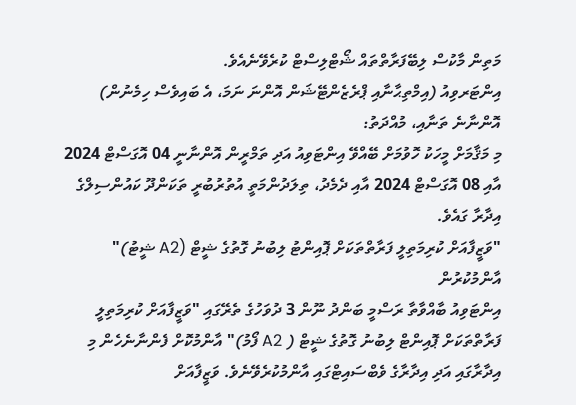މަތިން މާކުސް ލިބޭފަރާތްތައް ޝޯޓްލިސްޓް ކުރެވޭނެއެވެ.
އިންޓަރވިއު (އިމްތިޙާނާއި ޕްރެޒެންޓޭޝަން އޮންނަ ނަމަ، އެ ބައިވެސް ހިމެނުން) އޮންނާނެ ތަނާއި، މުއްދަތު:
މި މަޤާމަށް މީހަކު ހޮވުމަށް ބޭއްވޭ އިންޓަވިއު އަދި ތަމްރީން އޮންނާނީ 04 އޮގަސްޓް 2024 އާއި 08 އޮގަސްޓް 2024 އާއި ދެމެދު، ތިލަދުންމަތީ އުތުރުބުރީ ތަކަންދޫ ކައުންސިލްގެ އިދާރާ ގައެވެ.
"ވަޒީފާއަށް ކުރިމަތިލީ ފަރާތްތަކަށް ޕޮއިންޓު ލިބުނު ގޮތުގެ ޝީޓް (A2 ޝީޓު)" އާންމުކުރުން
އިންޓަވިއު ބާއްވާތާ ރަސްމީ ބަންދު ނޫން 3 ދުވަހުގެ ތެރޭގައި "ވަޒީފާއަށް ކުރިމަތިލީ ފަރާތްތަކަށް ޕޮއިންޓް ލިބުނު ގޮތުގެ ޝީޓް ( A2 ފޯމު)" އާންމުކޮށް ފެންނާނެހެން މި އިދާރާގައި އަދި އިދާރާގެ ވެބްސައިޓްގައި އާންމުކުރެވޭނެވެ. ވަޒީފާއަށް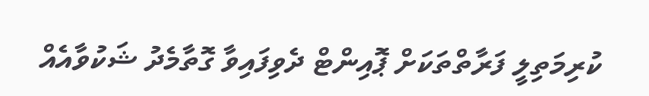ކުރިމަތިލީ ފަރާތްތަކަށް ޕޮއިންޓް ދެވިފައިވާ ގޮތާމެދު ޝަކުވާއެއް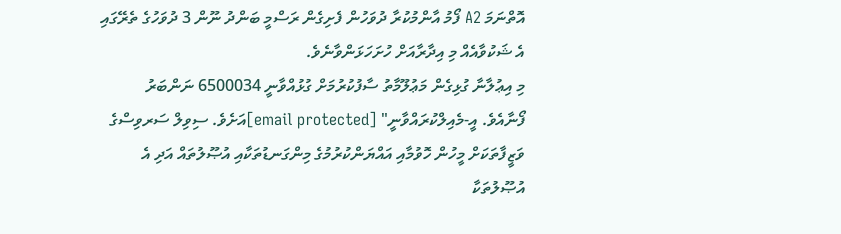އޮތްނަމަ A2 ފޯމު އާންމުކުރާ ދުވަހުން ފެށިގެން ރަސްމީ ބަންދު ނޫން 3 ދުވަހުގެ ތެރޭގައި އެ ޝަކުވާއެއް މި އިދާރާއަށް ހުށަހަޅަންވާނެވެ.
މި އިޢުލާނާ ގުޅިގެން މަޢުލޫމާތު ސާފުކުރުމަށް ގުޅުއްވާނީ 6500034 ނަންބަރު ފޯނާއެވެ. އީ-މެއިލްކުރައްވާނީ" [email protected]އަށެވެ. ސިވިލް ސަރވިސްގެ ވަޒީފާތަކަށް މީހުން ހޮވުމާއި އައްޔަންކުރުމުގެ މިންގަނޑުތަކާއި އުޞޫލުތައް އަދި އެ އުޞޫލުތަކާ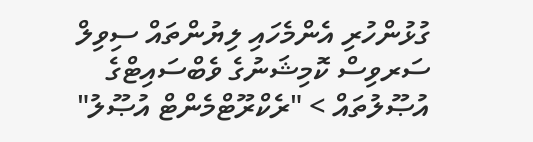ގުޅުންހުރި އެންމެހައި ލިޔުންތައް ސިވިލް ސަރވިސް ކޮމިޝަނުގެ ވެބްސައިޓްގެ އުޞޫލުތައް > "ރެކްރޫޓްމެންޓް އުޞޫލު"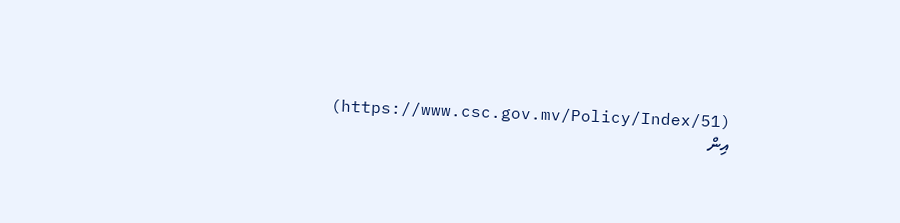(https://www.csc.gov.mv/Policy/Index/51) އިން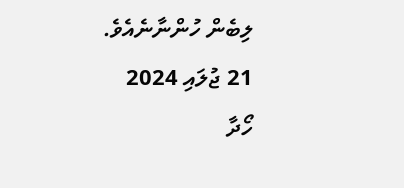ލިބެން ހުންނާނެއެވެ.
21 ޖުލައި 2024
ހޯދާ